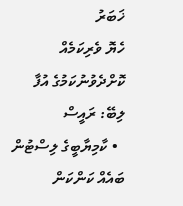ޚަބަރު
ހެޔޮ ވެރިކަމެއް ކޮށްދެވުނުކަމުގެ އުފާ ލިބޭ: ރައީސް
  • ކާމިޔާބީގެ ލިސްޓުން ބައެއް ކަންކަން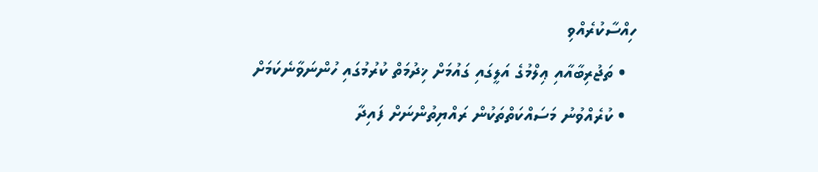ހިއްސާކުރެއްވި
  • ތަޖުރިބާއާއި ޢިލްމުގެ އަލީގައި ގައުމަށް ޚިދުމަތް ކުރުމުގައި ހުންނަވާނެކަމަށް
  • ކުރެއްވުނު މަސައްކަތްތަކުން ރައްޔިތުންނަށް ފައިދާ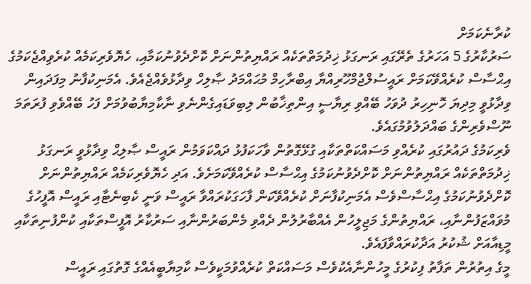ކުރާނެކަމަށް
ސަރުކާރުގެ 5 އަހަރުގެ ތެރޭގައި ރަނގަޅު ޚިދުމަތްތަކެއް ރައްޔިތުންނަށް ކޮށްދެވުނުކަމާއި، ހެޔޮވެރިކަމެއް ކުރެވިއްޖެކަމުގެ އިޙްސާސް ކުރެއްވޭކަމަށް ރައީސުލްޖުމްހޫރިއްޔާ އިބްރާހިމް މުޙައްމަދު ޞާލިހް ވިދާޅުވެއްޖެއެވެ. އެމަނިކުފާނު މިފަދައިން ވިދާޅުވީ މިދިޔަ ހޮނިހިރު ދުވަހު ބޭއްވި ރިޔާސީ އިންތިޚާބުން ލިބިވަޑައިގެންނެވި ނާކާމިޔާބުވުމަށް ފަހު ބޭއްވެވި ފުރަތަމަ ނޫސްވެރިންގެ ބައްދަލުވުމުގައެވެ.
ވެރިކަމުގެ ދައުރުގައި ކުރެއްވި މަސައްކަތްތަކާއި ގުޅޭގޮތުން ވާހަކަފުޅު ދައްކަވަމުން ރައީސް ޞާލިޙް ވިދާޅުވީ ރަނގަޅު ޚިދުމަތްތަކެއް ރައްޔިތުންނަށް ކޮށްދެވުނުކަމުގެ އިޙްސާސް ކުރެއްވޭކަމަށެވެ. އަދި ހެޔޮވެރިކަމެއް ރައްޔިތުންނަށް ކޮށްދެވުނުކަމުގެ އިޙްސާސްވެސް އެމަނިކުފާނަށް ކުރެއްވޭކަން ފާހަގަކުރައްވާ ރައީސް ވަނީ ކެބިނެޓާއި ރައީސް އޮފީހުގެ މުވައްޒަފުންނާއި، ރައްޔިތުންގެ މަޖިލީހުން އެއްބާރުލުން ދެއްވި މެންބަރުންނާއި ސަރުކާރު އޮފީސްތަކާއި ކުންފުނިތަކާއި މީޑިއާއަށް ޝުކުރު އަދާކުރައްވާފައެވެ.
މީގެ އިތުރުން ތަފާތު ފިކުރުގެ މީހުންނާއެކުވެސް މަސައްކަތް ކުރެއްވުމަކީވެސް ކާމިޔާބީއެއްގެ ގޮތުގައި ރައީސް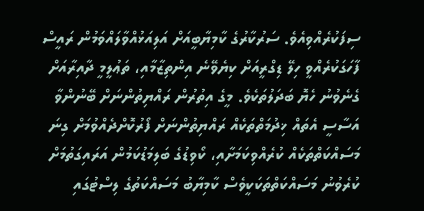ސިފަކުރެއްވިއެވެ. ސަރުކާރުގެ ކާމިޔާބީއަށް އަލިއަޅުއްވާލައްވަމުން ރައީސް ފާހަގަކުރެއްވީ ހިލޭ ޑިގްރީއަށް ކިޔެވޭނެ އިންތިޒާމާއި، ތަޢުލީމީ ދާއިރާއަށް ގެނެވުނު ހެޔޮ ބަދަލުތަކެވެ. މީގެ އިތުރުން ރައްޔިތުންނަށް ބޭނުންވާ އަސާސީ އެތައް ޚިދުމަތްތަކެއް ރައްޔިތުންނަށް ފޯރުކޮށްދެއްވުމަށް ގިނަ މަސައްކަތްތަކެއް ކުރެއްވިކަމަށާއި، ކޯވިޑުގެ ބަލިމަޑުކަމުން އަރައިގަތުމަށް ކުރެވުނު މަސައްކަތްތަކަކީވެސް ކާމިޔާބު މަސައްކަތުގެ ލިސްޓުގައި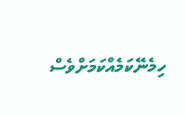ހިމެނޭކަމެއްކަމަށްވެސް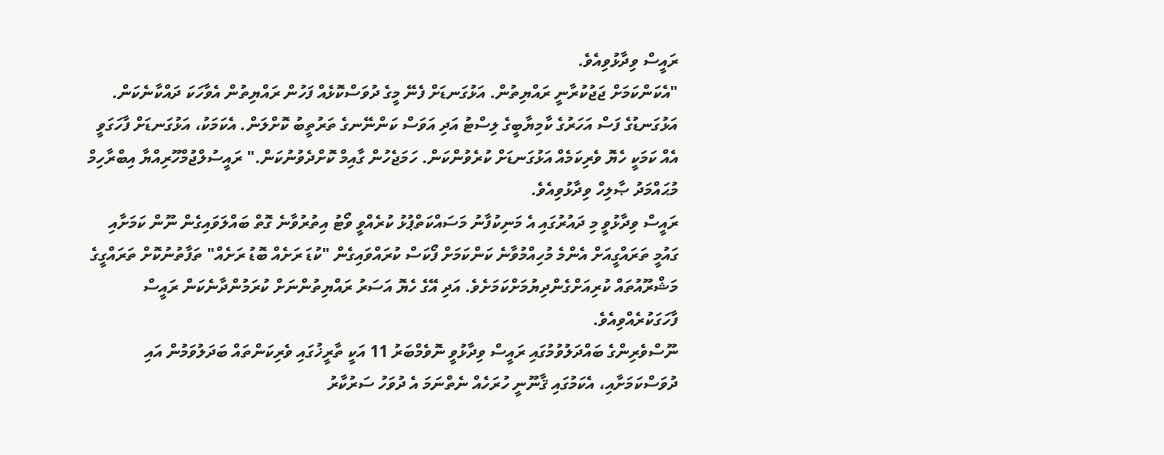ރައީސް ވިދާޅުވިއެވެ.
"އެކަންކަމަށް ޖަޖުކުރާނީ ރައްޔިތުން. އަޅުގަނޑަށް ފެނޭ މީގެ ދުވަސްކޮޅެއް ފަހުން ރައްޔިތުން އެވާހަކަ ދައްކާނެކަން. އަޅުގަނޑުގެ ފަސް އަހަރުގެ ކާމިޔާބީގެ ލިސްޓު އަދި އަވަސް ކަންނޭނގެ ތަރުތީބު ކޮށްލަން. އެކަމަކު، އަޅުގަނޑަށް ފާހަގަވީ އެއް ކަމަކީ ހެޔޮ ވެރިކަމެއް އަޅުގަނޑަށް ކުރެވުންކަން. ހަމަޖެހުން ގާއިމް ކޮށްދެވުނުކަން." ރައީސުލްޖުމްހޫރިއްޔާ އިބްރާހިމް މުޙައްމަދު ޞާލިހް ވިދާޅުވިއެވެ.
ރައީސް ވިދާޅުވީ މި ދައުރުގައި އެ މަނިކުފާނު މަސައްކަތްޕުޅު ކުރެއްވީ ވޯޓު އިތުރުވާނެ ގޮތް ބައްލަވައިގެން ނޫން ކަމަށާއި ގައުމީ ތަރައްގީއަށް އެންމެ މުހިއްމުވާނެ ކަންކަމަށް ފޯކަސް ކުރައްވައިގެން "ކުޑަ ރަށެއް ބޮޑު ރަށެއް" ތަފާތުނުކޮށް ތަރައްގީގެ މަޝްރޫއުތައް ކުރިއަށްގެންދިޔުމަށްކަމަށެވެ. އަދި އޭގެ ހެޔޮ އަސަރު ރައްޔިތުންނަށް ކުރަމުންދާނެކަން ރައީސް ފާހަގަކުރެއްވިއެވެ.
ނޫސްވެރިންގެ ބައްދަލުވުމުގައި ރައީސް ވިދާޅުވީ ނޮވެމްބަރު 11 އަކީ ތާރީޚުގައި ވެރިކަންތައް ބަދަލުވަމުން އައި ދުވަސްކަމަށާއި، އެކަމުގައި ޤާނޫނީ ހުރަހެއް ނެތްނަމަ އެ ދުވަހު ސަރުކާރު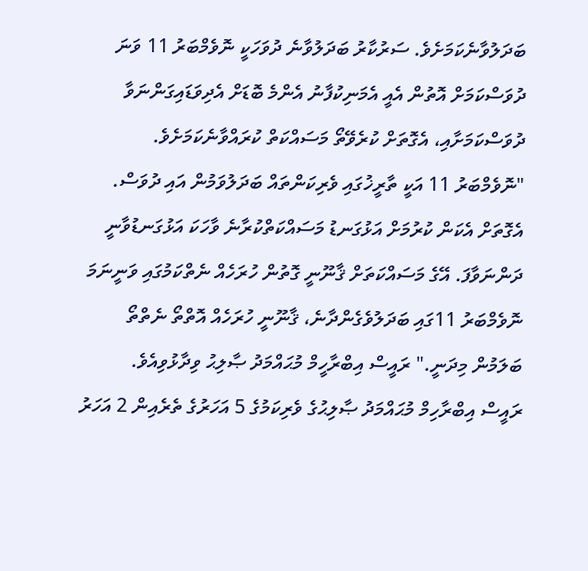ބަދަލުވާނެކަމަށެވެ. ސަރުކާރު ބަދަލުވާނެ ދުވަހަކީ ނޮވެމްބަރު 11 ވަނަ ދުވަސްކަމަށް އޮތުން އެއީ އެމަނިކުފާނު އެންމެ ބޮޑަށް އެދިވަޑައިގަންނަވާ ދުވަސްކަމަށާއި، އެގޮތަށް ކުރެވޭތޯ މަސައްކަތް ކުރައްވާނެކަމަށެވެ.
"ނޮވެމްބަރު 11 އަކީ ތާރީޚުގައި ވެރިކަންތައް ބަދަލުވަމުން އައި ދުވަސް. އެގޮތަށް އެކަން ކުރުމަށް އަޅުގަނޑު މަސައްކަތްކުރާނެ ވާހަކަ އަޅުގަނޑުވާނީ ދަންނަވާފަ. އޭގެ މަސައްކަތަށް ޤާނޫނީ ގޮތުން ހުރަހެއް ނެތްކަމުގައި ވަނީނަމަ ނޮވެމްބަރު 11ގައި ބަދަލުވެގެންދާނެ، ޤާނޫނީ ހުރަހެއް އޮތްތޯ ނެތްތޯ ބަލަމުން މިދަނީ." ރައީސް އިބްރާހީމް މުޙައްމަދު ޞާލިޙު ވިދާޅުވިއެވެ.
ރައީސް އިބްރާހިމް މުޙައްމަދު ޞާލިޙުގެ ވެރިކަމުގެ 5 އަހަރުގެ ތެރެއިން 2 އަހަރު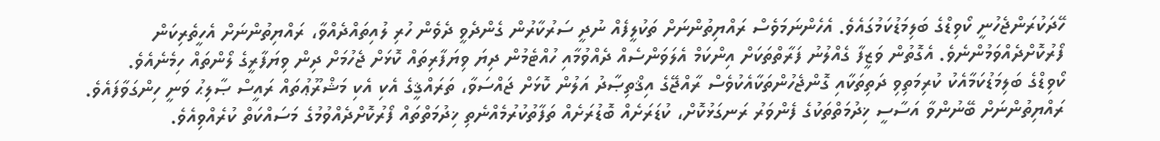ހޭދަކުރަންޖެހުނީ ކޯވިޑްގެ ބަލިމަޑުކަމުގައެވެ. އެހެންނަމަވެސް ރައްޔިތުންނަށް ތަކުލީފެއް ނުދީ ސަރުކާރުން ގެންދެވީ ދެވެން ހުރި ލުއިތައްދެއްވާ، ރައްޔިތުންނަށް އެހީތެރިކަން ފޯރުކޮށްދެއްވަމުންނެވެ. އެގޮތުން ވަޒީފާ ގެއްލުނު ފަރާތްތަކަށް އިންކަމް އެލަވަންސެއް ދެއްވުމާއި ހުއްޓެމުން ދިޔަ ވިޔަފާރިތައް ކޮޅަށް ޖެހުމަށް ދިން ވިޔަފާރީގެ ލޯންތައް ހިމެނެއެވެ.
ކޯވިޑްގެ ބަލިމަޑުކަމާއެކު ކުރިމަތިވި ދަތިތަކާއި ގޮންޖެހުންތަކާއެކުވެސް ރާއްޖޭގެ އިޤްތިޞާދު އަލުން ކޮޅަށް ޖައްސަވާ، ތަރައްޤީގެ އެކި އެކި މަޝްރޫޢުތައް ރައީސް ޞާލިޙު ވަނީ ހިންގަވާފައެވެ. ރައްޔިތުންނަށް ބޭނުންވާ އަސާސީ ޚިދުމަތްތަކުގެ ފެންވަރު ރަނގަޅުކޮށް، ކުޑަރަށެއް ބޮޑުރަށެއް ތަފާތުކުރުމެއްނެތި ޚިދުމަތްތައް ފޯރުކޮށްދެއްވުމުގެ މަސައްކަތް ކުރެއްވިއެވެ.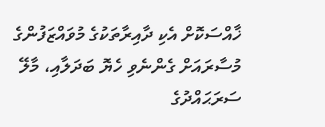ޚާއްސަކޮށް އެކި ދާއިރާތަކުގެ މުވައްޒަފުންގެ މުސާރައަށް ގެންނެވި ހެޔޮ ބަދަލާއި، މާލޭ ސަރަޙައްދުގެ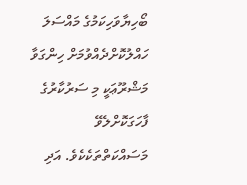ބޯހިޔާވަހިކަމުގެ މައްސަލަ ހައްލުކޮށްދެއްވުމަށް ހިންގަވާ މަޝްރޫޢަކީ މި ސަރުކާރުގެ ފާހަގަކޮށްލެވޭ މަސައްކަތްތަކެކެވެ. އަދި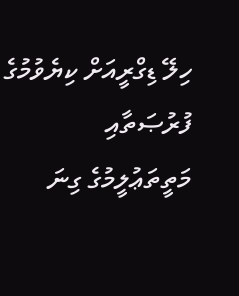ހިލޭ ޑިގްރީއަށް ކިޔެވުމުގެ ފުރުޞަތާއި މަތީތަޢުލީމުގެ ގިނަ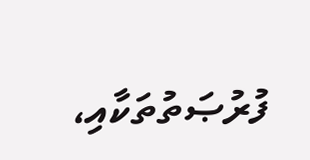ފުރުޞަތުތަކާއި،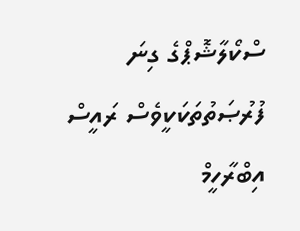ސްކޯލާޝޮޕްގެ ގިނަ ފުރުޞަތުތަކަކީވެސް ރައީސް އިބްރާހީމް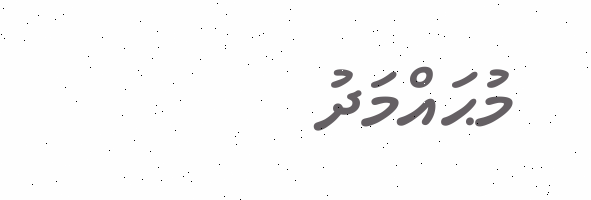މުޙައްމަދު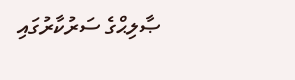ޞާލިޙްގެ ސަރުކާރުގައި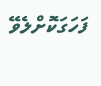ފަހަގަކޮށްލެވޭ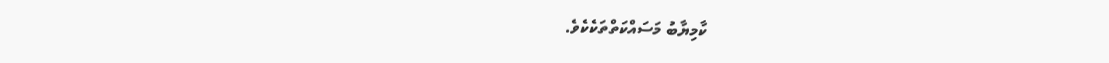ކާމިޔާބު މަސައްކަތްތަކެކެވެ.